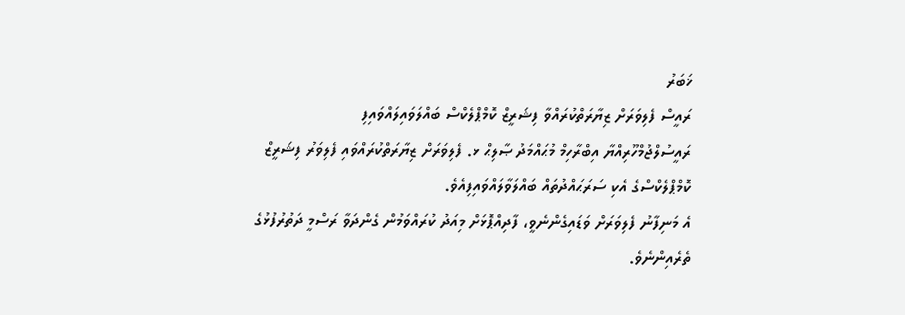ޚަބަރު
ރައީސް ފެލިވަރަށް ޒިޔާރަތްކުރައްވާ ފިޝަރީޒް ކޮމްޕްލެކްސް ބައްލަވައިލައްވައިފި
ރައީސުލްޖުމްހޫރިއްޔާ އިބްރާހިމް މުޙައްމަދު ޞާލިޙް ޅ. ފެލިވަރަށް ޒިޔާރަތްކުރައްވައި ފެލިވަރު ފިޝަރީޒް ކޮމްޕްލެކްސްގެ އެކި ސަރަޙައްދުތައް ބައްލަވާލައްވައިފިއެވެ.
އެ މަނިފާނު ފެލިވަރަށް ވަޑައިގެންނެވީ، ފާދިއްޕޮޅަށް މިއަދު ކުރައްވަމުން ގެންދަވާ ރަސްމީ ދަތުރުފުޅުގެ ތެރެއިންނެވެ.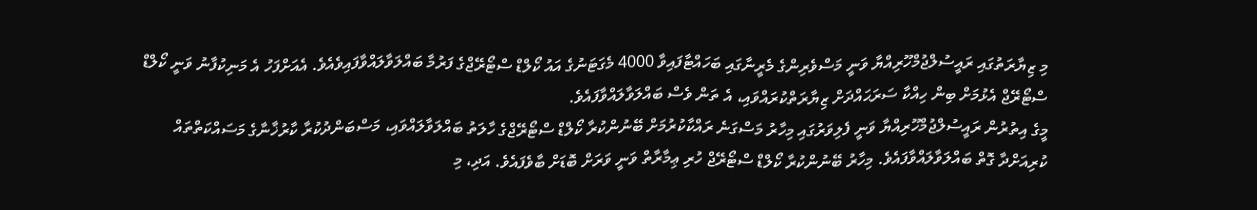މި ޒިޔާރަތުގައި ރައީސުލްޖުމްހޫރިއްޔާ ވަނީ މަސްވެރިންގެ މެރީނާގައި ބަހައްޓާފައިވާ 4000 މެގަޓަނުގެ އައު ކޯލްޑް ސްޓޯރޭޖްގެ ފަރުމާ ބައްލަވާލައްވާފައިވެއެވެ. އެއަށްފަހު އެ މަނިކުފާނު ވަނީ ކޯލްޑް ސްޓޯރޭޖް އެޅުމަށް ބިން ހިއްކާ ސަރަޙައްދަށް ޒިޔާރަތްކުރައްވައި، އެ ތަން ވެސް ބައްލަވާލައްވާފައެވެ.
މީގެ އިތުރުން ރައީސުލްޖުމްހޫރިއްޔާ ވަނީ ފެލިވަރުގައި މިހާރު މަސްގަނެ ރައްކާކުރުމަށް ބޭނުންކުރާ ކޯލްޑް ސްޓޯރޭޖްގެ ހާލަތު ބައްލަވާލައްވައި، މަސްބަންދުކުރާ ކާރުޚާނާގެ މަސައްކަތްތައް ކުރިއަށްދާ ގޮތް ބައްލަވާލައްވާފައެވެ. މިހާރު ބޭނުންކުރާ ކޯލްޑް ސްޓޯރޭޖް ހުރި ޢިމާރާތް ވަނީ ވަރަށް ބޮޑަށް ބާވެފައެވެ. އަދި، މި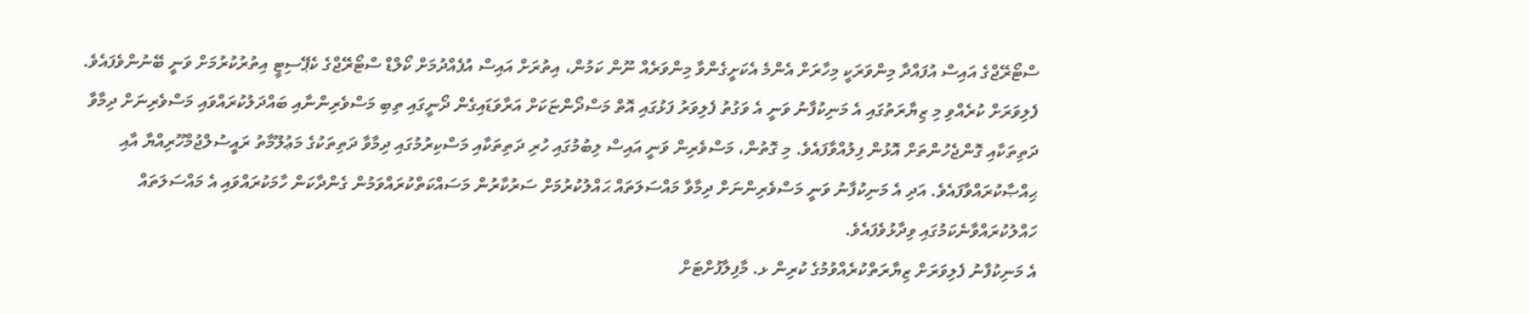ސްޓޯރޭޖްގެ އައިސް އުފައްދާ މިންވަރަކީ މިހާރަށް އެންމެ އެކަށީގެންވާ މިންވަރެއް ނޫން ކަމުން، އިތުރަށް އައިސް އުފެއްދުމަށް ކޯލްޑް ސްޓޯރޭޖްގެ ކެޕޭސިޓީ އިތުރުކުރުމަށް ވަނީ ބޭނުންވެފައެވެ.
ފެލިވަރަށް ކުރެއްވި މި ޒިޔާރަތުގައި އެ މަނިކުފާނު ވަނީ އެ ވަގުތު ފެލިވަރު ފަޅުގައި އޮތް މަސްދޯންޏަކަށް އަރާވަޑައިގެން ދޯނީގައި ތިބި މަސްވެރިންނާއި ބައްދަލުކުރައްވައި މަސްވެރިނަށް ދިމާވާ ދަތިތަކާއި ގޮންޖެހުންތަށް އޮޅުން ފިލުއްވާފައެވެ. މި ގޮތުން، މަސްވެރިން ވަނީ އައިސް ލިބުމުގައި ހުރި ދަތިތަކާއި މަސްކިރުމުގައި ދިމާވާ ދަތިތަކުގެ މަޢުލޫމާތު ރައީސުލްޖުމްހޫރިއްޔާ އާއި ޙިއްޞާކުރައްވާފައެވެ. އަދި އެ މަނިކުފާނު ވަނީ މަސްވެރިންނަށް ދިމާވާ މައްސަލަތައް ޙައްލުކުރުމަށް ސަރުކާރުން މަސައްކަތްކުރައްވަމުން ގެންދާކަން ހާމަކުރައްވައި އެ މައްސަލަތައް ހައްލުކުރައްވާނެކަމުގައި ވިދާޅުވެފައެވެ.
އެ މަނިކުފާނު ފެލިވަރަށް ޒިޔާރަތްކުރެއްވުމުގެ ކުރިން ޅ. މާފިލާފުށްޓަށް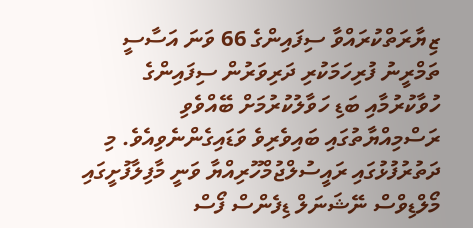ޒިޔާރަތްކުރައްވާ ސިފައިންގެ 66 ވަނަ އަސާސީ ތަމްރީނު ފުރިހަމަކުރި ދަރިވަރުން ސިފައިންގެ ހުވާކުރުމާއި ބަޑި ހަވާލުކުރުމަށް ބޭއްވެވި ރަސްމިއްޔާތުގައި ބައިވެރިވެ ވަޑައިގެންނެވިއެވެ. މި ދަތުރުފުޅުގައި ރައީސުލްޖުމްހޫރިއްޔާ ވަނީ މާފިލާފުށީގައި މޯލްޑިވްސް ނޭޝަނަލް ޑިފެންސް ފޯސް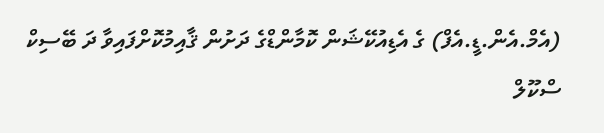(އެމް.އެން.ޑީ.އެފް) ގެ އެޑިއުކޭޝަން ކޮމާންޑްގެ ދަށުން ޤާއިމުކޮށްފައިވާ ދަ ބޭސިކް ސްކޫލް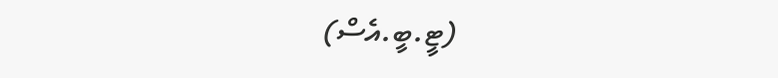(ޓީ.ބީ.އެސް)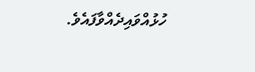ހުޅުއްވައިދެއްވާފައެވެ.